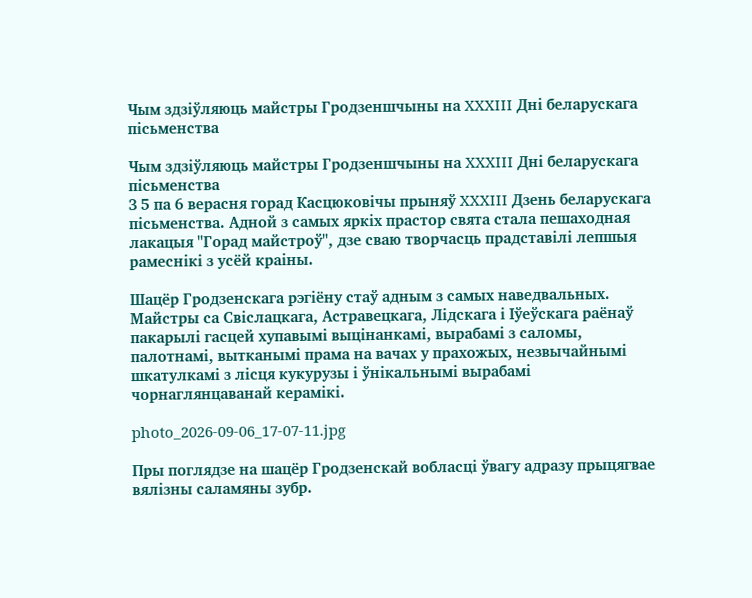Чым здзіўляюць майстры Гродзеншчыны на XXXIII Дні беларускага пісьменства

Чым здзіўляюць майстры Гродзеншчыны на XXXIII Дні беларускага пісьменства
З 5 па 6 верасня горад Касцюковічы прыняў XXXIII Дзень беларускага пісьменства. Адной з самых яркіх прастор свята стала пешаходная лакацыя "Горад майстроў", дзе сваю творчасць прадставілі лепшыя рамеснікі з усёй краіны.

Шацёр Гродзенскага рэгіёну стаў адным з самых наведвальных. Майстры са Свіслацкага, Астравецкага, Лідскага і Іўеўскага раёнаў пакарылі гасцей хупавымі выцінанкамі, вырабамі з саломы, палотнамі, вытканымі прама на вачах у прахожых, незвычайнымі шкатулкамі з лісця кукурузы і ўнікальнымі вырабамі чорнаглянцаванай керамікі.

photo_2026-09-06_17-07-11.jpg

Пры поглядзе на шацёр Гродзенскай вобласці ўвагу адразу прыцягвае вялізны саламяны зубр.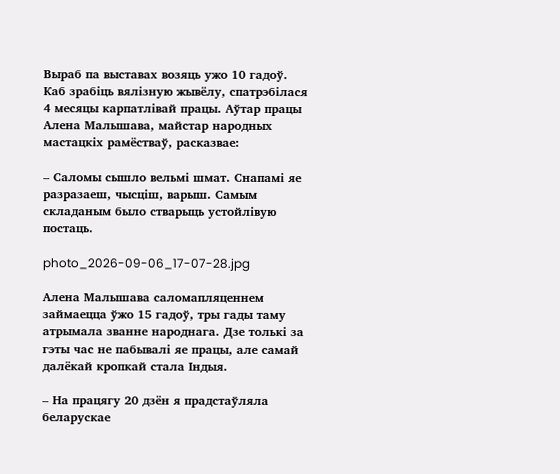Выраб па выставах возяць ужо 10 гадоў. Каб зрабіць вялізную жывёлу, спатрэбілася 4 месяцы карпатлівай працы. Аўтар працы Алена Малышава, майстар народных мастацкіх рамёстваў, расказвае:

– Саломы сышло вельмі шмат. Снапамі яе разразаеш, чысціш, варыш. Самым складаным было стварыць устойлівую постаць.

photo_2026-09-06_17-07-28.jpg

Алена Малышава саломапляценнем займаецца ўжо 15 гадоў, тры гады таму атрымала званне народнага. Дзе толькі за гэты час не пабывалі яе працы, але самай далёкай кропкай стала Індыя.

– На працягу 20 дзён я прадстаўляла беларускае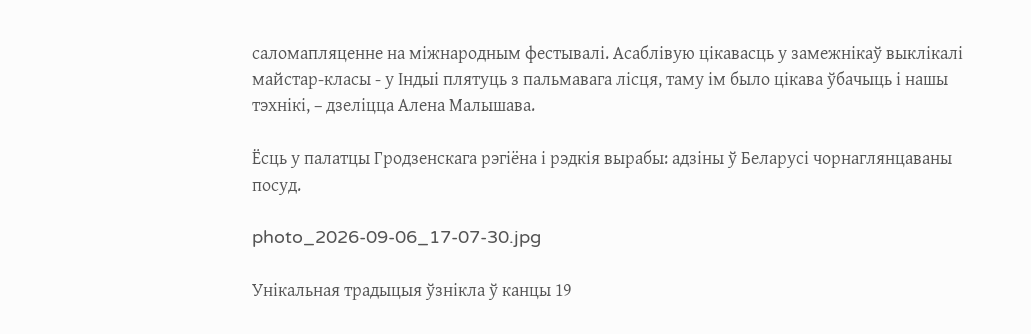саломапляценне на міжнародным фестывалі. Асаблівую цікавасць у замежнікаў выклікалі майстар-класы - у Індыі плятуць з пальмавага лісця, таму ім было цікава ўбачыць і нашы тэхнікі, – дзеліцца Алена Малышава.

Ёсць у палатцы Гродзенскага рэгіёна і рэдкія вырабы: адзіны ў Беларусі чорнаглянцаваны посуд.

photo_2026-09-06_17-07-30.jpg

Унікальная традыцыя ўзнікла ў канцы 19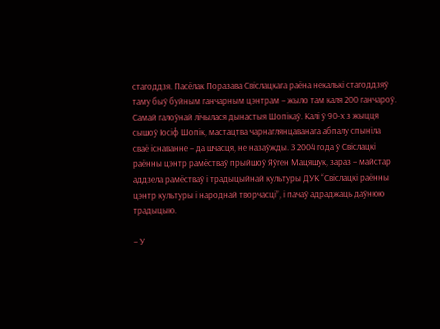стагоддзя. Пасёлак Поразава Свіслацкага раёна некалькі стагоддзяў таму быў буйным ганчарным цэнтрам – жыло там каля 200 ганчароў. Самай галоўнай лічылася дынастыя Шопікаў. Калі ў 90-х з жыцця сышоў Іосіф Шопік, мастацтва чарнаглянцаванага абпалу спыніла сваё існаванне – да шчасця, не назаўжды. З 2004 года ў Свіслацкі раённы цэнтр рамёстваў прыйшоў Яўген Мацяшук, зараз – майстар аддзела рамёстваў і традыцыйнай культуры ДУК “Свіслацкі раённы цэнтр культуры і народнай творчасці”, і пачаў адраджаць даўнюю традыцыю.

– У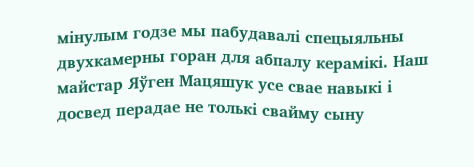мінулым годзе мы пабудавалі спецыяльны двухкамерны горан для абпалу керамікі. Наш майстар Яўген Мацяшук усе свае навыкі і досвед перадае не толькі свайму сыну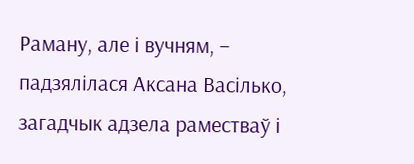Раману, але і вучням, – падзялілася Аксана Васілько, загадчык адзела раместваў і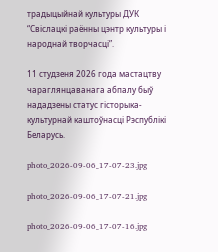традыцыйнай культуры ДУК “Свіслацкі раённы цэнтр культуры і народнай творчасці”.

11 студзеня 2026 года мастацтву чараглянцаванага абпалу быў нададзены статус гісторыка-культурнай каштоўнасці Рэспублікі Беларусь.

photo_2026-09-06_17-07-23.jpg

photo_2026-09-06_17-07-21.jpg

photo_2026-09-06_17-07-16.jpg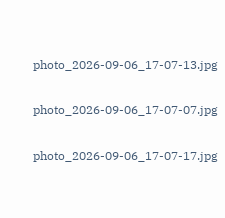photo_2026-09-06_17-07-13.jpg

photo_2026-09-06_17-07-07.jpg

photo_2026-09-06_17-07-17.jpg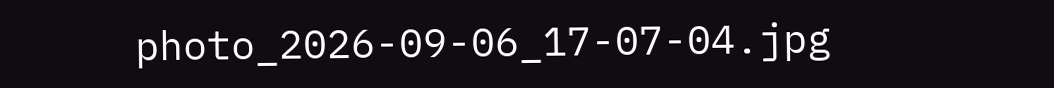photo_2026-09-06_17-07-04.jpg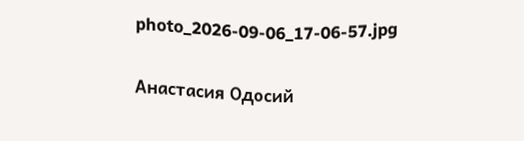photo_2026-09-06_17-06-57.jpg

Анастасия Одосий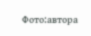Фото:автора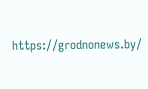https://grodnonews.by/